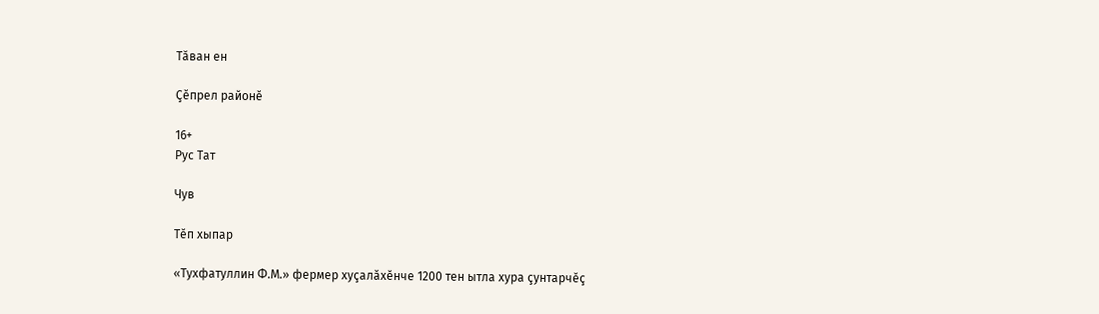Тӑван ен

Çĕпрел районĕ

16+
Рус Тат

Чув

Тӗп хыпар

«Тухфатуллин Ф.М.» фермер хуçалăхӗнче 1200 тен ытла хура çунтарчӗç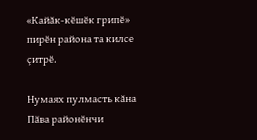«Кайăк-кӗшӗк грипӗ» пирӗн района та килсе çитрӗ.

Нумаях пулмасть кăна Пӑва районӗнчи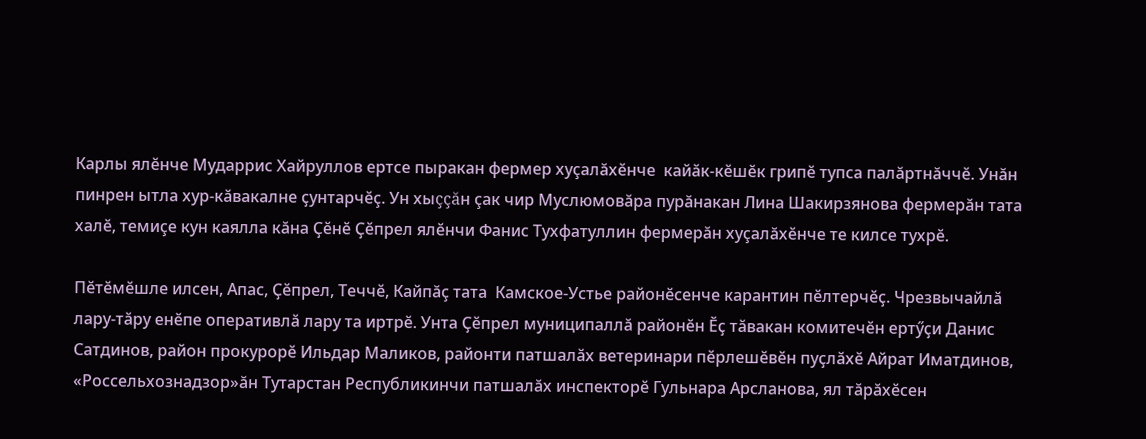Карлы ялӗнче Мударрис Хайруллов ертсе пыракан фермер хуçалăхӗнче  кайӑк-кӗшӗк грипӗ тупса палăртнăччӗ. Унăн пинрен ытла хур-кӑвакалне ҫунтарчӗç. Ун хыççăн çак чир Муслюмовăра пурăнакан Лина Шакирзянова фермерăн тата халӗ, темиçе кун каялла кăна Ҫӗнӗ Ҫӗпрел ялӗнчи Фанис Тухфатуллин фермерăн хуçалăхӗнче те килсе тухрӗ.

Пӗтӗмӗшле илсен, Апас, Ҫӗпрел, Теччӗ, Кайпăç тата  Камское-Устье районӗсенче карантин пӗлтерчӗҫ. Чрезвычайлӑ лару-тӑру енӗпе оперативлӑ лару та иртрӗ. Унта Ҫӗпрел муниципаллă районӗн Ӗҫ тӑвакан комитечӗн ертӳҫи Данис Сатдинов, район прокурорӗ Ильдар Маликов, районти патшалӑх ветеринари пӗрлешӗвӗн пуҫлӑхӗ Айрат Иматдинов, «Россельхознадзор»ăн Тутарстан Республикинчи патшалăх инспекторӗ Гульнара Арсланова, ял тăрăхӗсен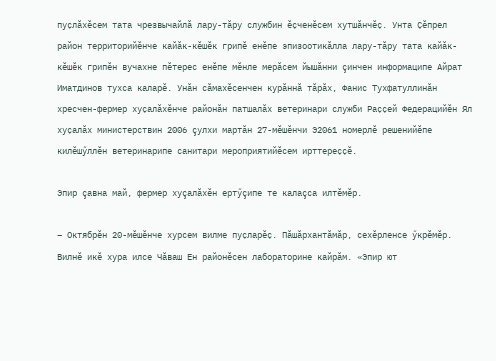пуҫлӑхӗсем тата чрезвычайлӑ лару-тӑру службин ӗҫченӗсем хутшӑнчӗҫ. Унта Ҫӗпрел район территорийӗнче кайӑк-кӗшӗк грипӗ енӗпе эпизоотикăлла лару-тӑру тата кайӑк-кӗшӗк грипӗн вучахне пӗтерес енӗпе мӗнле мерăсем йышăнни çинчен информаципе Айрат Иматдинов тухса каларӗ. Унăн сăмахӗсенчен курăннă тăрăх, Фанис Тухфатуллинăн хресчен-фермер хуҫалӑхӗнче районăн патшалăх ветеринари служби Раҫҫей Федерацийӗн Ял хуҫалӑх министерствин 2006 çулхи мартăн 27-мӗшӗнчи Э2061 номерлӗ решенийӗпе килӗшӳллӗн ветеринарипе санитари мероприятийӗсем ирттереҫҫӗ.

Эпир çавна май, фермер хуçалăхӗн ертӳçипе те калаçса илтӗмӗр.

– Октябрӗн 20-мӗшӗнче хурсем вилме пуҫларӗҫ. Пăшăрхантăмăр, сехӗрленсе ӳкрӗмӗр. Вилнӗ икӗ хура илсе Чӑваш Ен районӗсен лабораторине кайрӑм. «Эпир ют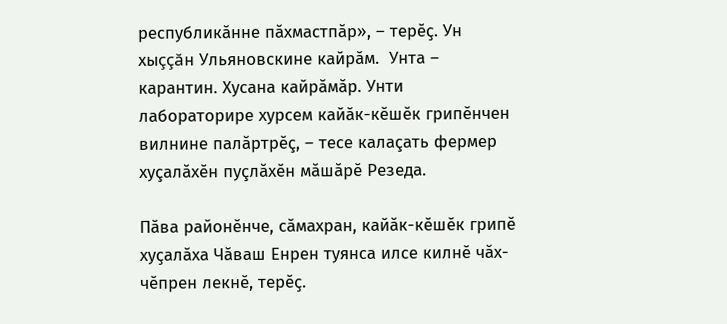республикӑнне пăхмастпăр», – терӗҫ. Ун хыççăн Ульяновскине кайрӑм.  Унта – карантин. Хусана кайрăмăр. Унти лабораторире хурсем кайӑк-кӗшӗк грипӗнчен вилнине палăртрӗç, – тесе калаçать фермер хуçалăхӗн пуçлăхӗн мăшăрӗ Резеда.

Пӑва районӗнче, сӑмахран, кайăк-кӗшӗк грипӗ хуҫалӑха Чӑваш Енрен туянса илсе килнӗ чăх-чӗпрен лекнӗ, терӗҫ.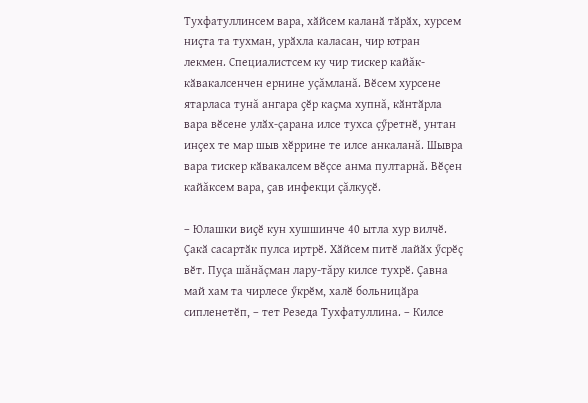Тухфатуллинсем вара, хӑйсем каланӑ тӑрӑх, хурсем ниҫта та тухман, урӑхла каласан, чир ютран лекмен. Специалистсем ку чир тискер кайăк-кӑвакалсенчен ернине уçăмланă. Вӗсем хурсене ятарласа тунă ангара ҫӗр каҫма хупнă, кӑнтӑрла вара вӗсене улӑх-çарана илсе тухса çӳретнӗ, унтан инҫех те мар шыв хӗррине те илсе анкаланă. Шывра вара тискер кӑвакалсем вӗçсе анма пултарнă. Вӗçен кайăксем вара, ҫав инфекци çăлкуçӗ.

– Юлашки виҫӗ кун хушшинче 40 ытла хур вилчӗ. Ҫакӑ сасартӑк пулса иртрӗ. Хӑйсем питӗ лайӑх ӳсрӗç вӗт. Пуçа шăнăçман лару-тăру килсе тухрӗ. Ҫавна май хам та чирлесе ӳкрӗм, халӗ больницӑра сипленетӗп, – тет Резеда Тухфатуллина. – Килсе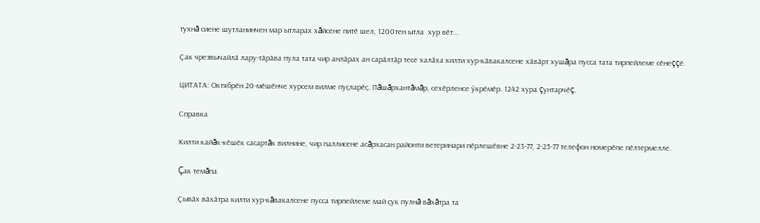тухнă сиене шутланинчен мар ытларах хăйсене питӗ шел, 1200тен ытла  хур вӗт...

Ҫак чрезвычайлӑ лару-тӑрӑва пула тата чир анлӑрах ан сарӑлтӑр тесе халӑха килти хур-кӑвакалсене хӑвӑрт хушăра пусса тата тирпейлеме сӗнеççӗ.

ЦИТАТА: Октябрӗн 20-мӗшӗнче хурсем вилме пуҫларӗҫ. Пăшăрхантăмăр, сехӗрленсе ӳкрӗмӗр. 1242 хура çунтарчӗç.

Справка

Килти кайăк-кӗшӗк сасартăк вилнине, чир паллисене асăрхасан районти ветеринари пӗрлешӗвне 2-23-77, 2-25-77 телефон номерӗпе пӗлтермелле.

Çак темăпа

Ҫывӑх вӑхӑтра килти хур-кăвакалсене пусса тирпейлеме май ҫук пулнă вăхăтра та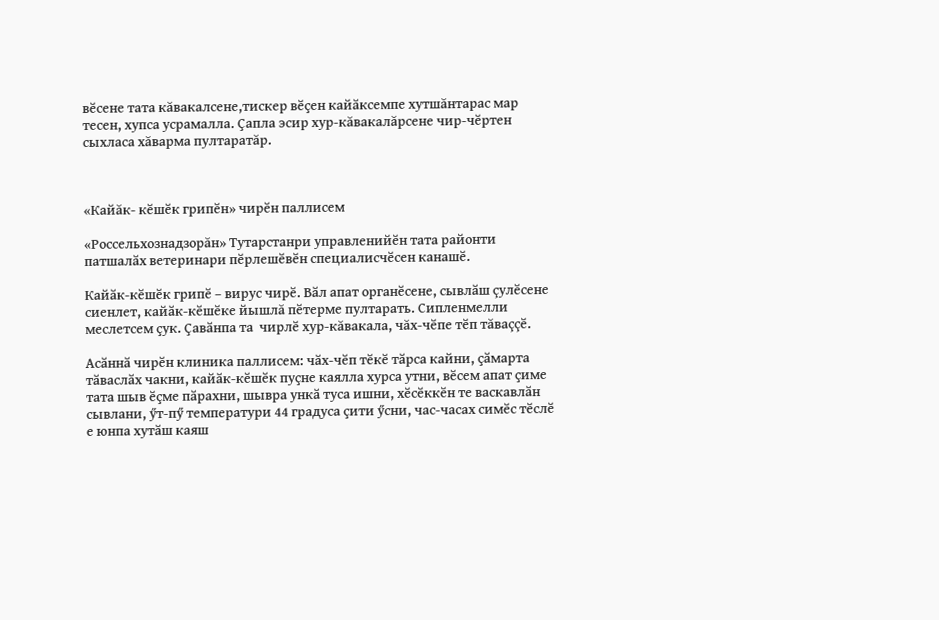вӗсене тата кăвакалсене,тискер вӗҫен кайӑксемпе хутшăнтарас мар тесен, хупса усрамалла. Ҫапла эсир хур-кăвакалăрсене чир-чӗртен сыхласа хăварма пултаратăр.



«Кайăк- кӗшӗк грипӗн» чирӗн паллисем

«Россельхознадзорăн» Тутарстанри управленийӗн тата районти патшалӑх ветеринари пӗрлешӗвӗн специалисчӗсен канашӗ.

Кайӑк-кӗшӗк грипӗ – вирус чирӗ. Вӑл апат органӗсене, сывлӑш çулӗсене сиенлет, кайӑк-кӗшӗке йышлă пӗтерме пултарать. Сипленмелли меслетсем ҫук. Ҫавӑнпа та  чирлӗ хур-кăвакала, чăх-чӗпе тӗп тăваççӗ.

Асӑннӑ чирӗн клиника паллисем: чӑх-чӗп тӗкӗ тӑрса кайни, ҫӑмарта тӑваслӑх чакни, кайӑк-кӗшӗк пуҫне каялла хурса утни, вӗсем апат ҫиме тата шыв ӗҫме пӑрахни, шывра ункӑ туса ишни, хӗсӗккӗн те васкавлӑн сывлани, ӳт-пӳ температури 44 градуса ҫити ӳсни, час-часах симӗс тӗслӗ е юнпа хутӑш каяш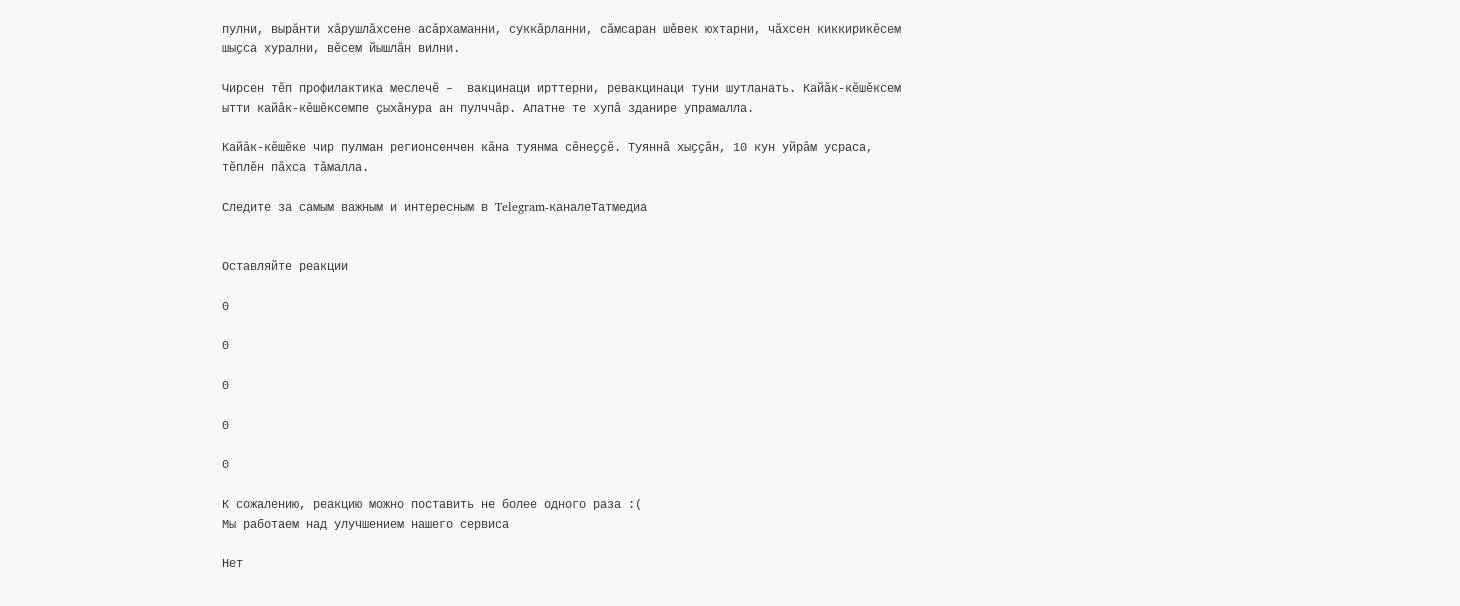пулни, вырӑнти хӑрушлӑхсене асӑрхаманни, суккӑрланни, сӑмсаран шӗвек юхтарни, чӑхсен киккирикӗсем  шыҫса хурални, вӗсем йышлӑн вилни.

Чирсен тӗп профилактика меслечӗ –  вакцинаци ирттерни, ревакцинаци туни шутланать. Кайӑк-кӗшӗксем ытти кайăк-кӗшӗксемпе ҫыхӑнура ан пулччăр. Апатне те хупӑ зданире упрамалла.

Кайӑк-кӗшӗке чир пулман регионсенчен кăна туянма сӗнеҫҫӗ. Туяннӑ хыҫҫӑн, 10 кун уйрăм усраса, тӗплӗн пӑхса тăмалла.

Следите за самым важным и интересным в Telegram-каналеТатмедиа


Оставляйте реакции

0

0

0

0

0

К сожалению, реакцию можно поставить не более одного раза :(
Мы работаем над улучшением нашего сервиса

Нет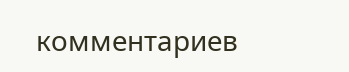комментариев